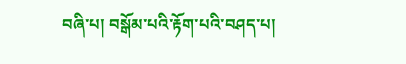བཞི་པ། བསྒོམ་པའི་རྟོག་པའི་བཤད་པ།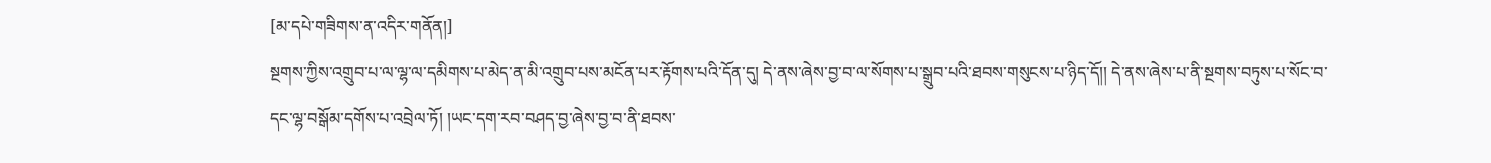[མ་དཔེ་གཟིགས་ན་འདིར་གནོན།]
སྔགས་ཀྱིས་འགྲུབ་པ་ལ་ལྷ་ལ་དམིགས་པ་མེད་ན་མི་འགྲུབ་པས་མངོན་པར་རྟོགས་པའི་དོན་དུ། དེ་ནས་ཞེས་བྱ་བ་ལ་སོགས་པ་སྒྲུབ་པའི་ཐབས་གསུངས་པ་ཉིད་དོ།། དེ་ནས་ཞེས་པ་ནི་སྔགས་བཏུས་པ་སོང་བ་དང་ལྷ་བསྒོམ་དགོས་པ་འབྲེལ་ཏོ། །ཡང་དག་རབ་བཤད་བྱ་ཞེས་བྱ་བ་ནི་ཐབས་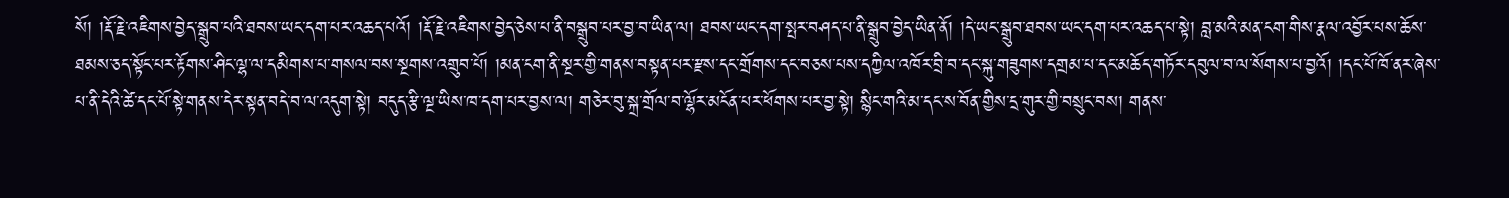སོ། །རྡོ་རྗེ་འཇིགས་བྱེད་སྒྲུབ་པའི་ཐབས་ཡང་དག་པར་འཆད་པའོ། །རྡོ་རྗེ་འཇིགས་བྱེད་ཅེས་པ་ནི་བསྒྲུབ་པར་བྱ་བ་ཡིན་ལ། ཐབས་ཡང་དག་སྤར་བཤད་པ་ནི་སྒྲུབ་བྱེད་ཡིན་ནོ། །དེ་ཡང་སྒྲུབ་ཐབས་ཡང་དག་པར་འཆད་པ་སྟེ། བླ་མའི་མན་ངག་གིས་རྣལ་འབྱོར་པས་ཆོས་ཐམས་ཅད་སྟོང་པར་རྟོགས་ཤིང་ལྷ་ལ་དམིགས་པ་གསལ་བས་སྔགས་འགྲུབ་པོ། །མན་ངག་ནི་སྔར་གྱི་གནས་བསྟན་པར་རྫས་དང་གྲོགས་དང་བཅས་པས་དཀྱིལ་འཁོར་བྲི་བ་དང་སྐུ་གཟུགས་དགྲམ་པ་དང་མཆོད་གཏོར་དབུལ་བ་ལ་སོགས་པ་བྱའོ། །དང་པོ་ཁོ་ནར་ཞེས་པ་ནི་དེའི་ཚེ་དང་པོ་སྟེ་གནས་དེར་སྟན་བདེ་བ་ལ་འདུག་སྟེ། བདུད་རྩི་ལྔ་ཡིས་ཁ་དག་པར་བྱས་ལ། གཅེར་བུ་སྐྲ་གྲོལ་བ་ལྷོར་མངོན་པར་ཕོགས་པར་བྱ་སྟེ། སྙིང་གའི་མ་དང་ས་བོན་གྱིས་དྲ་གུར་གྱི་བསྲུང་བས། གནས་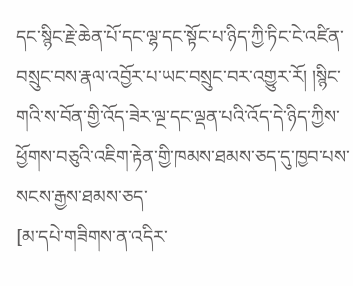དང་སྙིང་རྗེ་ཆེན་པོ་དང་ལྷ་དང་སྟོང་པ་ཉིད་ཀྱི་ཏིང་ངེ་འཛིན་བསྲུང་བས་རྣལ་འབྱོར་པ་ཡང་བསྲུང་བར་འགྱུར་རོ། །སྙིང་གའི་ས་བོན་གྱི་འོད་ཟེར་ལྔ་དང་ལྡན་པའི་འོད་དེ་ཉིད་ཀྱིས་ཕྱོགས་བཅུའི་འཇིག་རྟེན་གྱི་ཁམས་ཐམས་ཅད་དུ་ཁྱབ་པས་སངས་རྒྱས་ཐམས་ཅད་
[མ་དཔེ་གཟིགས་ན་འདིར་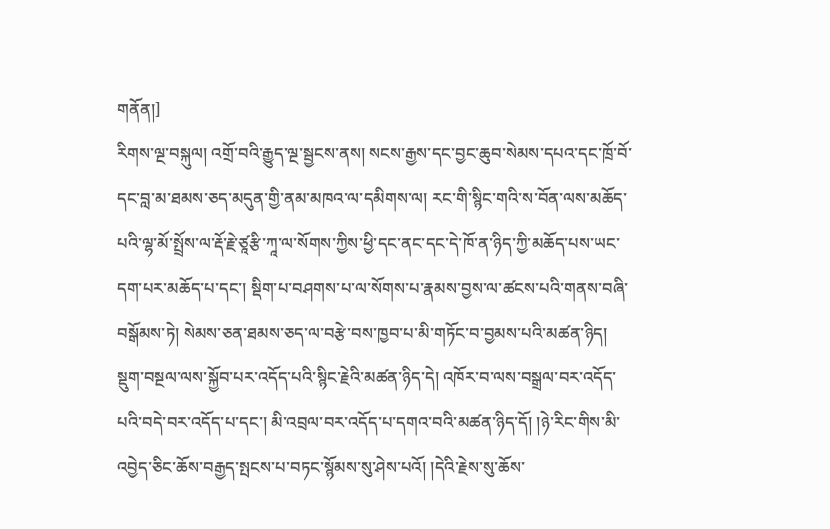གནོན།]
རིགས་ལྔ་བསྐུལ། འགྲོ་བའི་རྒྱུད་ལྔ་སྦྱངས་ནས། སངས་རྒྱས་དང་བྱང་ཆུབ་སེམས་དཔའ་དང་ཁྲོ་བོ་དང་བླ་མ་ཐམས་ཅད་མདུན་གྱི་ནམ་མཁའ་ལ་དམིགས་ལ། རང་གི་སྙིང་གའི་ས་བོན་ལས་མཆོད་པའི་ལྷ་མོ་སྤྲོས་ལ་རྡོ་རྗེ་ཙཱརྩི་ཀཱ་ལ་སོགས་ཀྱིས་ཕྱི་དང་ནང་དང་དེ་ཁོ་ན་ཉིད་ཀྱི་མཆོད་པས་ཡང་དག་པར་མཆོད་པ་དང་། སྡིག་པ་བཤགས་པ་ལ་སོགས་པ་རྣམས་བྱས་ལ་ཚངས་པའི་གནས་བཞི་བསྒོམས་ཏེ། སེམས་ཅན་ཐམས་ཅད་ལ་བརྩེ་བས་ཁྱབ་པ་མི་གཏོང་བ་བྱམས་པའི་མཚན་ཉིད། སྡུག་བསྔལ་ལས་སྐྱོབ་པར་འདོད་པའི་སྙིང་རྗེའི་མཚན་ཉིད་དེ། འཁོར་བ་ལས་བསྒྲལ་བར་འདོད་པའི་བདེ་བར་འདོད་པ་དང་། མི་འབྲལ་བར་འདོད་པ་དགའ་བའི་མཚན་ཉིད་དོ། །ཉེ་རིང་གིས་མི་འབྱེད་ཅིང་ཆོས་བརྒྱད་སྤངས་པ་བཏང་སྙོམས་སུ་ཤེས་པའོ། །དེའི་རྗེས་སུ་ཆོས་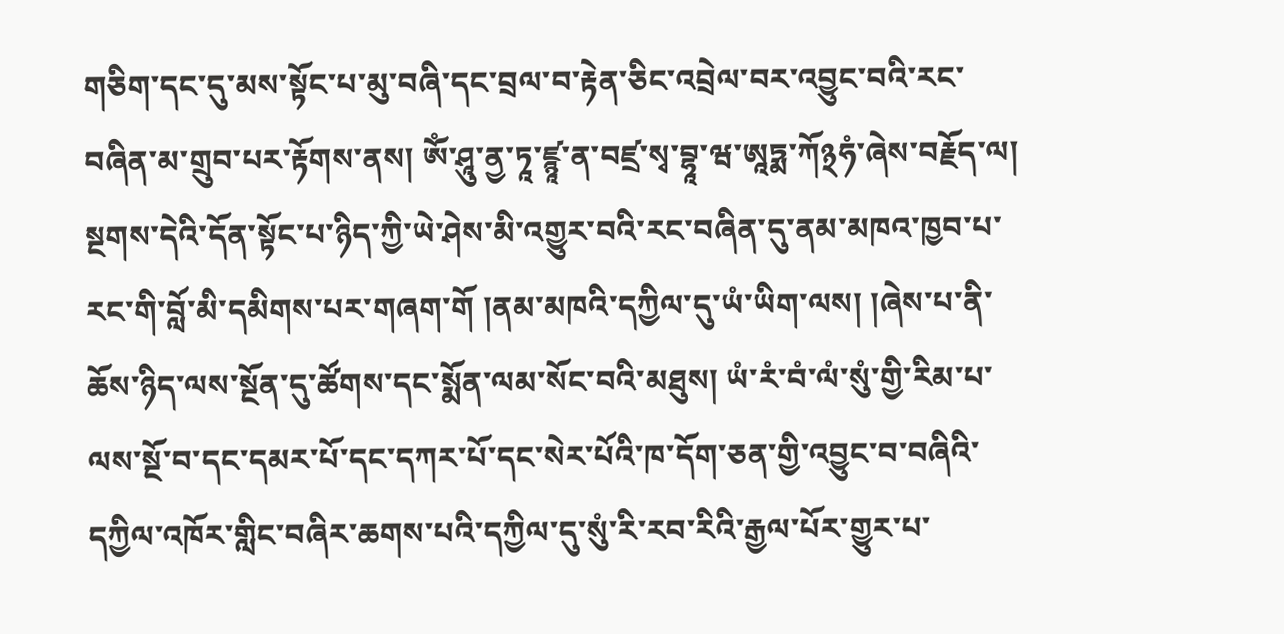གཅིག་དང་དུ་མས་སྟོང་པ་མུ་བཞི་དང་བྲལ་བ་རྟེན་ཅིང་འབྲེལ་བར་འབྱུང་བའི་རང་བཞིན་མ་གྲུབ་པར་རྟོགས་ནས། ཨོཾ་ཤཱུ་ནྱ་ཏཱ་ཛྙཱ་ན་བཛྲ་སྭ་བྷཱ་ཝ་ཨཱཏྨ་ཀོ྅ཧཾ་ཞེས་བརྗོད་ལ། སྔགས་དེའི་དོན་སྟོང་པ་ཉིད་ཀྱི་ཡེ་ཤེས་མི་འགྱུར་བའི་རང་བཞིན་དུ་ནམ་མཁའ་ཁྱབ་པ་རང་གི་བློ་མི་དམིགས་པར་གཞག་གོ །ནམ་མཁའི་དཀྱིལ་དུ་ཡཾ་ཡིག་ལས། །ཞེས་པ་ནི་ཆོས་ཉིད་ལས་སྔོན་དུ་ཚོགས་དང་སྨོན་ལམ་སོང་བའི་མཐུས། ཡཾ་རཾ་བཾ་ལཾ་སུཾ་གྱི་རིམ་པ་ལས་སྔོ་བ་དང་དམར་པོ་དང་དཀར་པོ་དང་སེར་པོའི་ཁ་དོག་ཅན་གྱི་འབྱུང་བ་བཞིའི་དཀྱིལ་འཁོར་གླིང་བཞིར་ཆགས་པའི་དཀྱིལ་དུ་སུཾ་རི་རབ་རིའི་རྒྱལ་པོར་གྱུར་པ་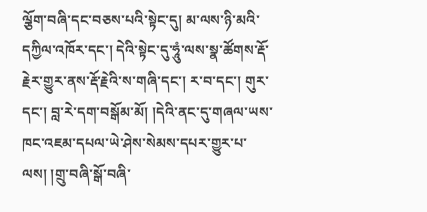ལྕོག་བཞི་དང་བཅས་པའི་སྟེང་དུ། མ་ལས་ཉི་མའི་དཀྱིལ་འཁོར་དང་། དེའི་སྟེང་དུ་ཧཱུཾ་ལས་སྣ་ཚོགས་རྡོ་རྗེར་གྱུར་ནས་རྡོ་རྗེའི་ས་གཞི་དང་། ར་བ་དང་། གུར་དང་། བླ་རེ་དག་བསྒོམ་མོ། །དེའི་ནང་དུ་གཞལ་ཡས་ཁང་འཇམ་དཔལ་ཡེ་ཤེས་སེམས་དཔར་གྱུར་པ་ལས། །གྲུ་བཞི་སྒོ་བཞི་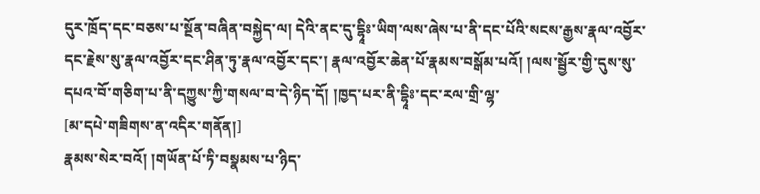དུར་ཁྲོད་དང་བཅས་པ་སྔོན་བཞིན་བསྐྱེད་ལ། དེའི་ནང་དུ་དྷཱིཿ་ཡིག་ལས་ཞེས་པ་ནི་དང་པོའི་སངས་རྒྱས་རྣལ་འབྱོར་དང་རྗེས་སུ་རྣལ་འབྱོར་དང་ཤིན་ཏུ་རྣལ་འབྱོར་དང་། རྣལ་འབྱོར་ཆེན་པོ་རྣམས་བསྒོམ་པའོ། །ལས་སྦྱོར་གྱི་དུས་སུ་དཔའ་བོ་གཅིག་པ་ནི་དཀྱུས་ཀྱི་གསལ་བ་དེ་ཉིད་དོ། །ཁྱད་པར་ནི་དྷཱིཿ་དང་རལ་གྲི་ལྷ་
[མ་དཔེ་གཟིགས་ན་འདིར་གནོན།]
རྣམས་སེར་བའོ། །གཡོན་པོ་ཏི་བསྣམས་པ་ཉིད་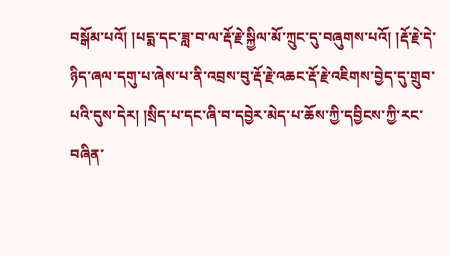བསྒོམ་པའོ། །པདྨ་དང་ཟླ་བ་ལ་རྡོ་རྗེ་སྐྱིལ་མོ་ཀྲུང་དུ་བཞུགས་པའོ། །རྡོ་རྗེ་དེ་ཉིད་ཞལ་དགུ་པ་ཞེས་པ་ནི་འབྲས་བུ་རྡོ་རྗེ་འཆང་རྡོ་རྗེ་འཇིགས་བྱེད་དུ་གྲུབ་པའི་དུས་དེར། །སྲིད་པ་དང་ཞི་བ་དབྱེར་མེད་པ་ཆོས་ཀྱི་དབྱིངས་ཀྱི་རང་བཞིན་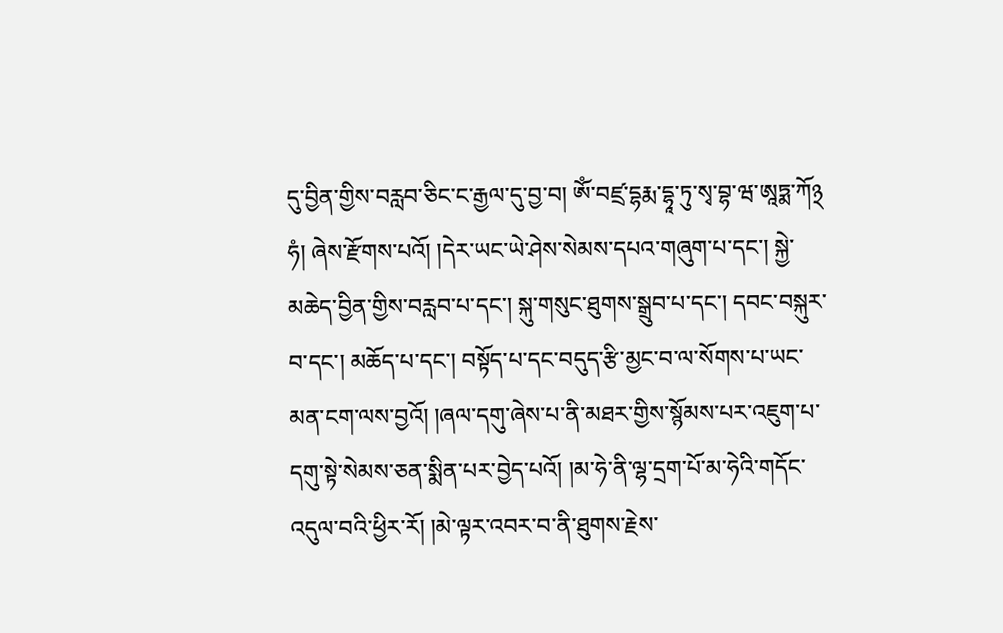དུ་བྱིན་གྱིས་བརླབ་ཅིང་ང་རྒྱལ་དུ་བྱ་བ། ཨོཾ་བཛྲ་དྷརྨ་དྷཱ་ཏུ་སྭ་བྷ་ཝ་ཨཱཏྨ་ཀོ྅ཧཾ། ཞེས་རྫོགས་པའོ། །དེར་ཡང་ཡེ་ཤེས་སེམས་དཔའ་གཞུག་པ་དང་། སྐྱེ་མཆེད་བྱིན་གྱིས་བརླབ་པ་དང་། སྐུ་གསུང་ཐུགས་སྒྲུབ་པ་དང་། དབང་བསྐུར་བ་དང་། མཆོད་པ་དང་། བསྟོད་པ་དང་བདུད་རྩི་མྱང་བ་ལ་སོགས་པ་ཡང་མན་ངག་ལས་བྱའོ། །ཞལ་དགུ་ཞེས་པ་ནི་མཐར་གྱིས་སྙོམས་པར་འཇུག་པ་དགུ་སྟེ་སེམས་ཅན་སྨིན་པར་བྱེད་པའོ། །མ་ཧེ་ནི་ལྷ་དྲག་པོ་མ་ཧེའི་གདོང་འདུལ་བའི་ཕྱིར་རོ། །མེ་ལྟར་འབར་བ་ནི་ཐུགས་རྗེས་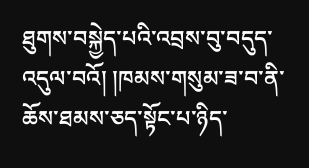ཐུགས་བསྐྱེད་པའི་འབྲས་བུ་བདུད་འདུལ་བའོ། །ཁམས་གསུམ་ཟ་བ་ནི་ཆོས་ཐམས་ཅད་སྟོང་པ་ཉིད་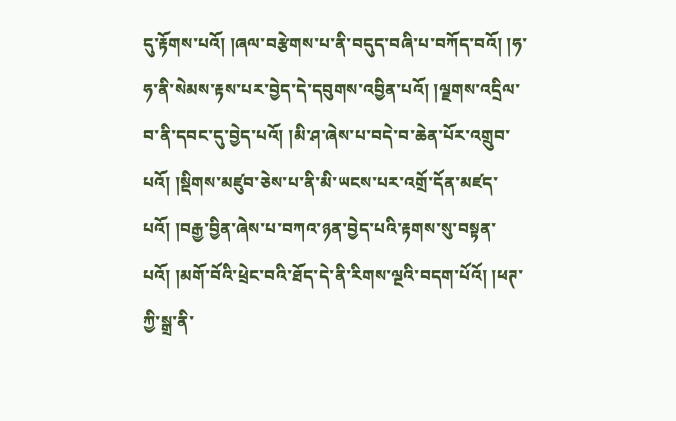དུ་རྟོགས་པའོ། །ཞལ་བརྩེགས་པ་ནི་བདུད་བཞི་པ་བཀོད་བའོ། །ཧ་ཧ་ནི་སེམས་རྟས་པར་བྱེད་དེ་དབུགས་འབྱིན་པའོ། །ལྗགས་འདྲིལ་བ་ནི་དབང་དུ་བྱེད་པའོ། །མི་ཤ་ཞེས་པ་བདེ་བ་ཆེན་པོར་འགྲུབ་པའོ། །སྡིགས་མཛུབ་ཅེས་པ་ནི་མི་ཡངས་པར་འགྲོ་དོན་མཛད་པའོ། །བརྒྱ་བྱིན་ཞེས་པ་བཀའ་ཉན་བྱེད་པའི་རྟགས་སུ་བསྟན་པའོ། །མགོ་བོའི་ཕྲེང་བའི་ཐོད་དེ་ནི་རིགས་ལྔའི་བདག་པོའོ། །ཕཊ་ཀྱི་སྒྲ་ནི་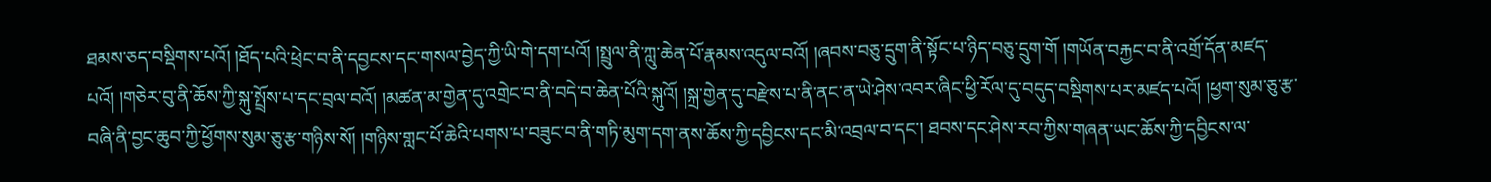ཐམས་ཅད་བསྡིགས་པའོ། །ཐོད་པའི་ཕྲེང་བ་ནི་དབྱངས་དང་གསལ་བྱེད་ཀྱི་ཡི་གེ་དག་པའོ། །སྤྲུལ་ནི་ཀླུ་ཆེན་པོ་རྣམས་འདུལ་བའོ། །ཞབས་བཅུ་དྲུག་ནི་སྟོང་པ་ཉིད་བཅུ་དྲུག་གོ །གཡོན་བརྐྱང་བ་ནི་འགྲོ་དོན་མཛད་པའོ། །གཅེར་བུ་ནི་ཆོས་ཀྱི་སྐུ་སྤྲོས་པ་དང་བྲལ་བའོ། །མཚན་མ་གྱེན་དུ་འགྲེང་བ་ནི་བདེ་བ་ཆེན་པོའི་སྐུའོ། །སྐྲ་གྱེན་དུ་བརྫེས་པ་ནི་ནང་ན་ཡེ་ཤེས་འབར་ཞིང་ཕྱི་རོལ་དུ་བདུད་བསྡིགས་པར་མཛད་པའོ། །ཕྱག་སུམ་ཅུ་རྩ་བཞི་ནི་བྱང་ཆུབ་ཀྱི་ཕྱོགས་སུམ་ཅུ་རྩ་གཉིས་སོ། །གཉིས་གླང་པོ་ཆེའི་པགས་པ་བཟུང་བ་ནི་གཏི་མུག་དག་ནས་ཆོས་ཀྱི་དབྱིངས་དང་མི་འབྲལ་བ་དང་། ཐབས་དང་ཤེས་རབ་ཀྱིས་གཞན་ཡང་ཆོས་ཀྱི་དབྱིངས་ལ་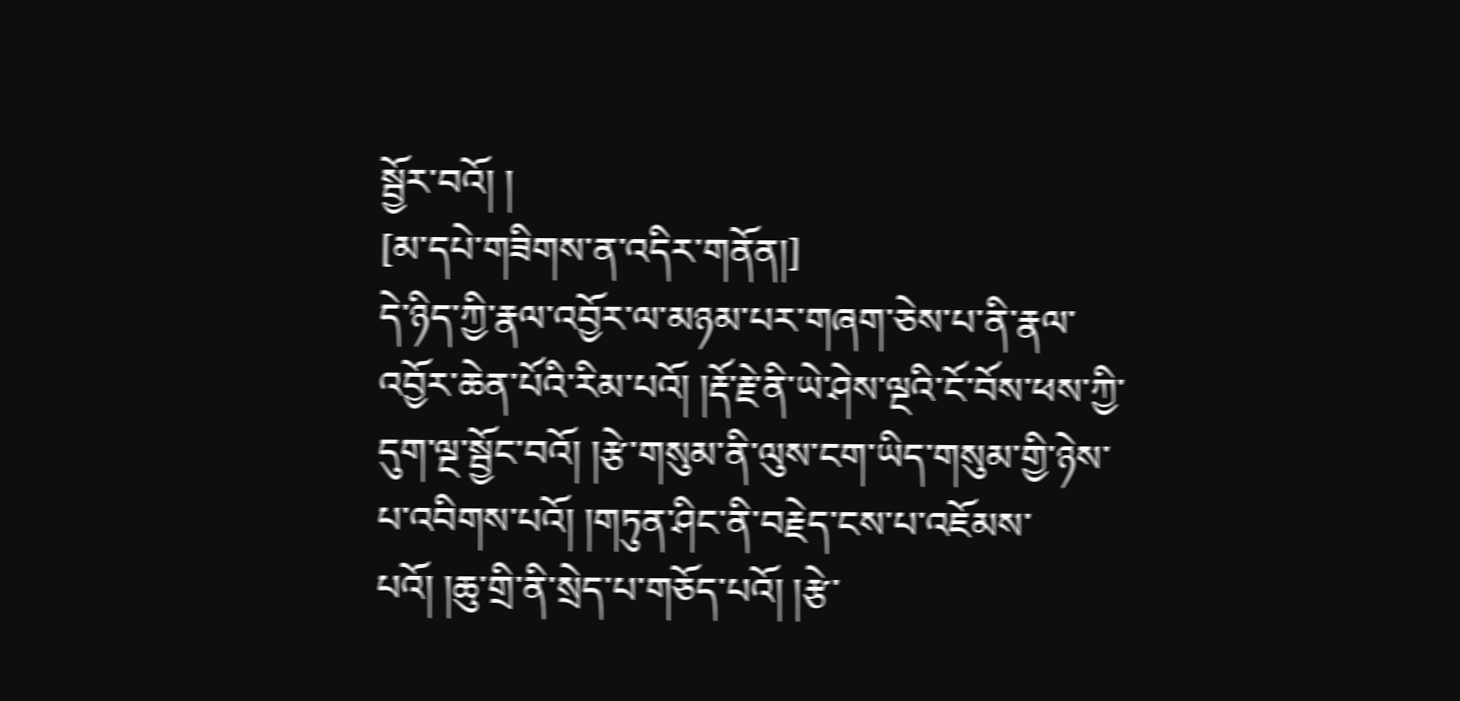སྦྱོར་བའོ། །
[མ་དཔེ་གཟིགས་ན་འདིར་གནོན།]
དེ་ཉིད་ཀྱི་རྣལ་འབྱོར་ལ་མཉམ་པར་གཞག་ཅེས་པ་ནི་རྣལ་འབྱོར་ཆེན་པོའི་རིམ་པའོ། །རྡོ་རྗེ་ནི་ཡེ་ཤེས་ལྔའི་ངོ་བོས་ཕས་ཀྱི་དུག་ལྔ་སྦྱོང་བའོ། །རྩེ་གསུམ་ནི་ལུས་ངག་ཡིད་གསུམ་གྱི་ཉེས་པ་འབིགས་པའོ། །གཏུན་ཤིང་ནི་བརྗེད་ངས་པ་འཇོམས་པའོ། །ཆུ་གྲི་ནི་སྲེད་པ་གཅོད་པའོ། །རྩེ་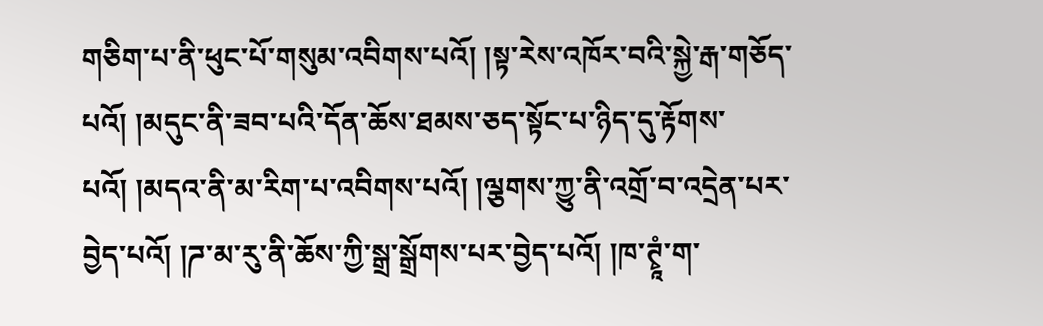གཅིག་པ་ནི་ཕུང་པོ་གསུམ་འབིགས་པའོ། །སྟ་རེས་འཁོར་བའི་སྐྱེ་རྒ་གཅོད་པའོ། །མདུང་ནི་ཟབ་པའི་དོན་ཆོས་ཐམས་ཅད་སྟོང་པ་ཉིད་དུ་རྟོགས་པའོ། །མདའ་ནི་མ་རིག་པ་འབིགས་པའོ། །ལྕགས་ཀྱུ་ནི་འགྲོ་བ་འདྲེན་པར་བྱེད་པའོ། །ཌ་མ་རུ་ནི་ཆོས་ཀྱི་སྒྲ་སྒྲོགས་པར་བྱེད་པའོ། །ཁ་ཊྭཱཾ་ག་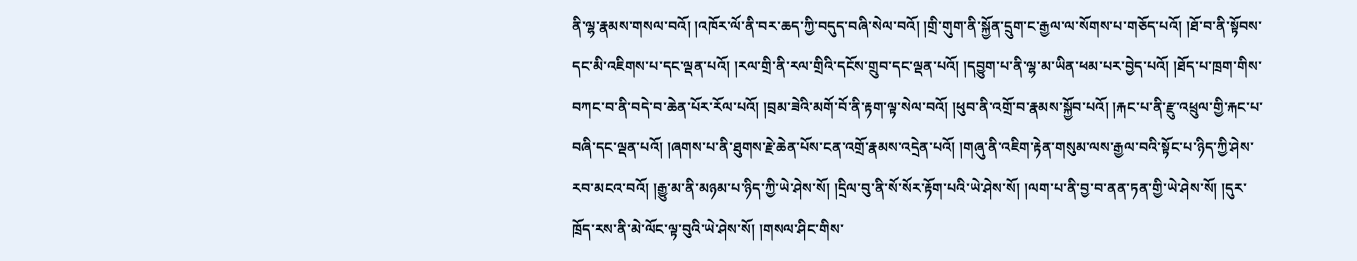ནི་ལྷ་རྣམས་གསལ་བའོ། །འཁོར་ལོ་ནི་བར་ཆད་ཀྱི་བདུད་བཞི་སེལ་བའོ། །གྲི་གུག་ནི་སྐྱོན་དྲུག་ང་རྒྱལ་ལ་སོགས་པ་གཅོད་པའོ། །ཐོ་བ་ནི་སྟོབས་དང་མི་འཇིགས་པ་དང་ལྡན་པའོ། །རལ་གྲི་ནི་རལ་གྲིའི་དངོས་གྲུབ་དང་ལྡན་པའོ། །དབྱུག་པ་ནི་ལྷ་མ་ཡིན་ཕམ་པར་བྱེད་པའོ། །ཐོད་པ་ཁྲག་གིས་བཀང་བ་ནི་བདེ་བ་ཆེན་པོར་རོལ་པའོ། །བྲམ་ཟེའི་མགོ་བོ་ནི་རྟག་ལྟ་སེལ་བའོ། །ཕུབ་ནི་འགྲོ་བ་རྣམས་སྐྱོབ་པའོ། །རྐང་པ་ནི་རྫུ་འཕྲུལ་གྱི་རྐང་པ་བཞི་དང་ལྡན་པའོ། །ཞགས་པ་ནི་ཐུགས་རྗེ་ཆེན་པོས་ངན་འགྲོ་རྣམས་འདྲེན་པའོ། །གཞུ་ནི་འཇིག་རྟེན་གསུམ་ལས་རྒྱལ་བའི་སྟོང་པ་ཉིད་ཀྱི་ཤེས་རབ་མངའ་བའོ། །རྒྱུ་མ་ནི་མཉམ་པ་ཉིད་ཀྱི་ཡེ་ཤེས་སོ། །དྲིལ་བུ་ནི་སོ་སོར་རྟོག་པའི་ཡེ་ཤེས་སོ། །ལག་པ་ནི་བྱ་བ་ནན་ཏན་གྱི་ཡེ་ཤེས་སོ། །དུར་ཁྲོད་རས་ནི་མེ་ལོང་ལྟ་བུའི་ཡེ་ཤེས་སོ། །གསལ་ཤིང་གིས་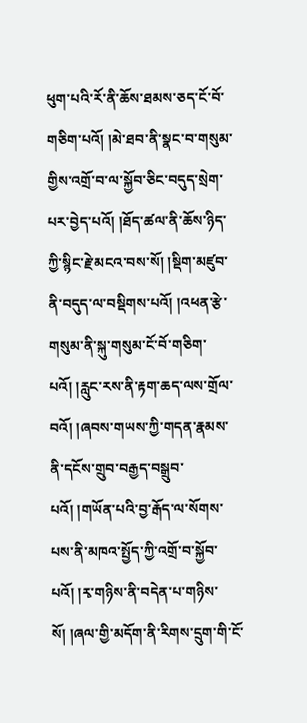ཕུག་པའི་རོ་ནི་ཆོས་ཐམས་ཅད་ངོ་བོ་གཅིག་པའོ། །མེ་ཐབ་ནི་སྣང་བ་གསུམ་གྱིས་འགྲོ་བ་ལ་སྐྱོབ་ཅིང་བདུད་སྲེག་པར་བྱེད་པའོ། །ཐོད་ཚལ་ནི་ཆོས་ཉིད་ཀྱི་སྙིང་རྗེ་མངའ་བས་སོ། །སྡིག་མཛུབ་ནི་བདུད་ལ་བསྡིགས་པའོ། །འཕན་རྩེ་གསུམ་ནི་སྐུ་གསུམ་ངོ་བོ་གཅིག་པའོ། །རླུང་རས་ནི་རྟག་ཆད་ལས་གྲོལ་བའོ། །ཞབས་གཡས་ཀྱི་གདན་རྣམས་ནི་དངོས་གྲུབ་བརྒྱད་བསྒྲུབ་པའོ། །གཡོན་པའི་བྱ་རྒོད་ལ་སོགས་པས་ནི་མཁའ་སྤྱོད་ཀྱི་འགྲོ་བ་སྐྱོབ་པའོ། །རྭ་གཉིས་ནི་བདེན་པ་གཉིས་སོ། །ཞལ་གྱི་མདོག་ནི་རིགས་དྲུག་གི་ངོ་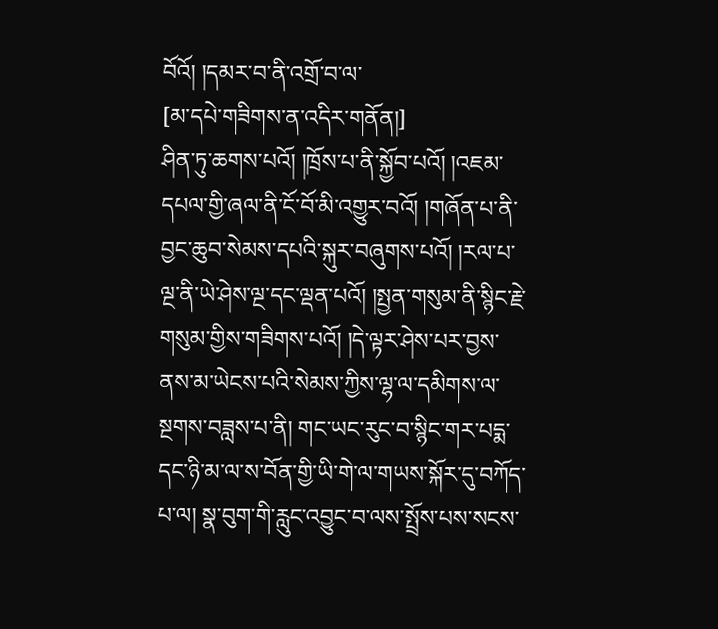བོའོ། །དམར་བ་ནི་འགྲོ་བ་ལ་
[མ་དཔེ་གཟིགས་ན་འདིར་གནོན།]
ཤིན་ཏུ་ཆགས་པའོ། །ཁྲོས་པ་ནི་སྐྱོབ་པའོ། །འཇམ་དཔལ་གྱི་ཞལ་ནི་ངོ་བོ་མི་འགྱུར་བའོ། །གཞོན་པ་ནི་བྱང་ཆུབ་སེམས་དཔའི་སྐུར་བཞུགས་པའོ། །རལ་པ་ལྔ་ནི་ཡེ་ཤེས་ལྔ་དང་ལྡན་པའོ། །སྤྱན་གསུམ་ནི་སྙིང་རྗེ་གསུམ་གྱིས་གཟིགས་པའོ། །དེ་ལྟར་ཤེས་པར་བྱས་ནས་མ་ཡེངས་པའི་སེམས་ཀྱིས་ལྷ་ལ་དམིགས་ལ་སྔགས་བཟླས་པ་ནི། གང་ཡང་རུང་བ་སྙིང་གར་པདྨ་དང་ཉི་མ་ལ་ས་བོན་གྱི་ཡི་གེ་ལ་གཡས་སྐོར་དུ་བཀོད་པ་ལ། སྣ་བུག་གི་རླུང་འབྱུང་བ་ལས་སྤྲོས་པས་སངས་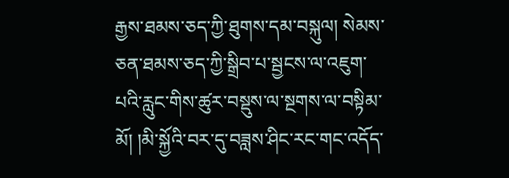རྒྱས་ཐམས་ཅད་ཀྱི་ཐུགས་དམ་བསྐུལ། སེམས་ཅན་ཐམས་ཅད་ཀྱི་སྒྲིབ་པ་སྦྱངས་ལ་འཇུག་པའི་རླུང་གིས་ཚུར་བསྡུས་ལ་སྔགས་ལ་བསྟིམ་མོ། །མི་སྐྱོའི་བར་དུ་བཟླས་ཤིང་རང་གང་འདོད་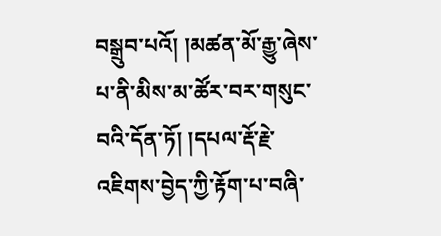བསྒྲུབ་པའོ། །མཚན་མོ་རྒྱུ་ཞེས་པ་ནི་མིས་མ་ཚོར་བར་གསུང་བའི་དོན་ཏོ། །དཔལ་རྡོ་རྗེ་འཇིགས་བྱེད་ཀྱི་རྟོག་པ་བཞི་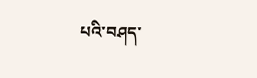པའི་བཤད་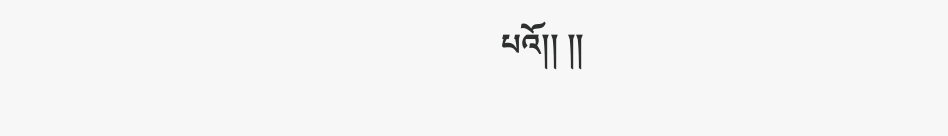པའོ།། །།